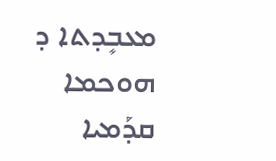ܡܥܒܻܕܬܐ ܕ ܗܘܟܡܐ ܩܕܰܡܝܐ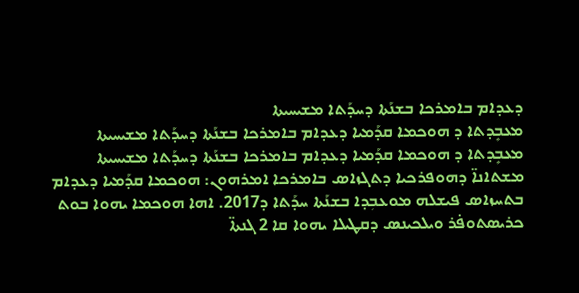ܕܥܕܐܡ ܒܐܡܪܟܐ ܒܫܢܰܬܐ ܕܚܕܰܬܐ ܡܫܝܚܝܬܐ
ܡܥܒܻܕܬܐ ܕ ܗܘܟܡܐ ܩܕܰܡܝܐ ܕܥܕܐܡ ܒܐܡܪܟܐ ܒܫܢܰܬܐ ܕܚܕܰܬܐ ܡܫܝܚܝܬܐ
ܡܥܒܻܕܬܐ ܕ ܗܘܟܡܐ ܩܕܰܡܝܐ ܕܥܕܐܡ ܒܐܡܪܟܐ ܒܫܢܰܬܐ ܕܚܕܰܬܐ ܡܫܝܚܝܬܐ
ܡܫܬܐܢܐ̈ ܕܗܘܦܪܟܝܐ ܕܬܓܙܐܣ ܒܐܡܪܟܐ ܐܡܪܗܘܢ: ܗܘܟܡܐ ܩܕܰܡܝܐ ܕܥܕܐܡ ܒܬܚܙܐܣ ܦܝܫܠܗ ܡܘܥܒܼܕܐ ܒܫܢܰܬܐ ܚܕܰܬܐ ܕ2017. ܐܗܐ ܗܘܟܡܐ ܝܗܘܐ ܒܘܬ ܟܪܝܣܬܘܦ̇ܪ ܘܝܠܟܝܢܣ ܕܩܛܝܠܐ ܝܗܘܐ ܩܐ 2 ܓܢܬܐ̈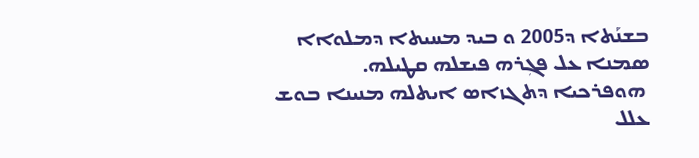ܒܫܢܰܬܐ ܕ2005 ܘ ܒܝܕ ܡܚܝܬܐ ܕܡܠܘܐܐ ܣܡܢܐ ܥܠ ܦܓܼܪܗ ܦܝܫܠܗ ܩܛܝܠܗ.
 ܗܘܦܪܟܝܐ ܕܬܓܙܐܣ ܐܝܬܠܗ ܡܢܝܢܐ ܒܘܫ ܥܠܠ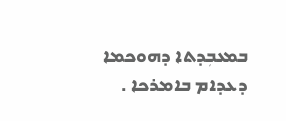ܒܡܥܒܼܕܬܐ ܕܗܘܟܡܐ ܕܥܕܐܡ ܒܐܡܪܟܐ .